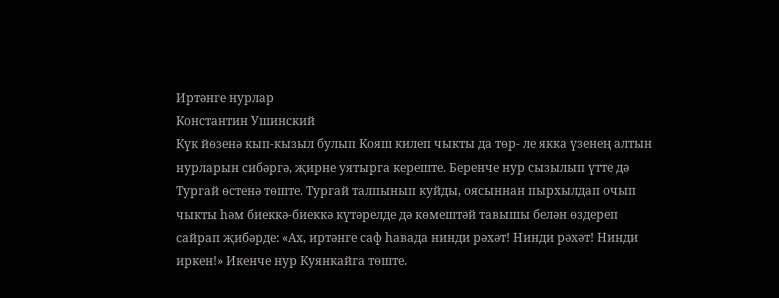Иртәнге нурлар
Константин Ушинский
Күк йөзенә кып-кызыл булып Кояш килеп чыкты да төр- ле якка үзенең алтын нурларын сибәргә, җирне уятырга кереште. Беренче нур сызылып үтте дә Тургай өстенә төште. Тургай талпынып куйды, оясыннан пырхылдап очып чыкты һәм биеккә-биеккә күтәрелде дә көмештәй тавышы белән өздереп сайрап җибәрде: «Ах, иртәнге саф һавада нинди рәхәт! Нинди рәхәт! Нинди иркен!» Икенче нур Куянкайга төште.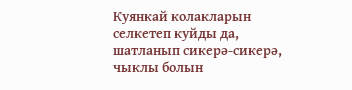Куянкай колакларын селкетеп куйды да, шатланып сикерә-сикерә, чыклы болын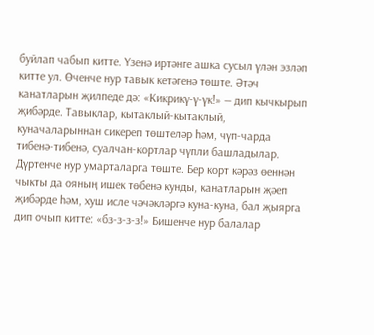буйлап чабып китте. Үзенә иртәнге ашка сусыл үлән эзләп китте ул. Өченче нур тавык кетәгенә төште. Әтәч канатларын җилпеде дә: «Кикрикү-ү-үк!» — дип кычкырып җибәрде. Тавыклар, кытаклый-кытаклый, куначаларыннан сикереп төштеләр һәм, чүп-чарда тибенә-тибенә, суалчан-кортлар чүпли башладылар. Дүртенче нур умарталарга төште. Бер корт кәрәз өеннән чыкты да ояның ишек төбенә кунды, канатларын җәеп җибәрде һәм, хуш исле чәчәкләргә куна-куна, бал җыярга дип очып китте: «бз-з-з-з!» Бишенче нур балалар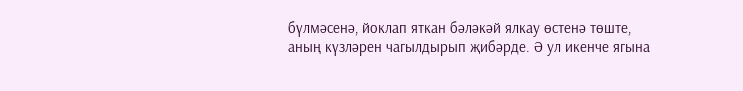бүлмәсенә, йоклап яткан бәләкәй ялкау өстенә төште, аның күзләрен чагылдырып җибәрде. Ә ул икенче ягына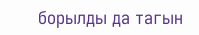борылды да тагын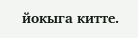йокыга китте.